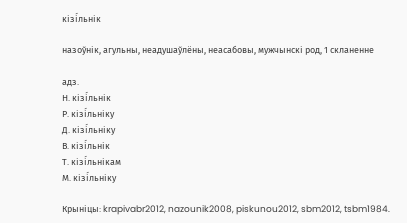кізі́льнік

назоўнік, агульны, неадушаўлёны, неасабовы, мужчынскі род, 1 скланенне

адз.
Н. кізі́льнік
Р. кізі́льніку
Д. кізі́льніку
В. кізі́льнік
Т. кізі́льнікам
М. кізі́льніку

Крыніцы: krapivabr2012, nazounik2008, piskunou2012, sbm2012, tsbm1984.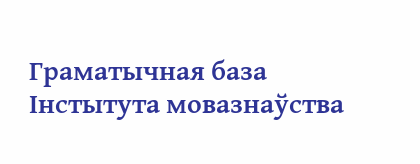Граматычная база Інстытута мовазнаўства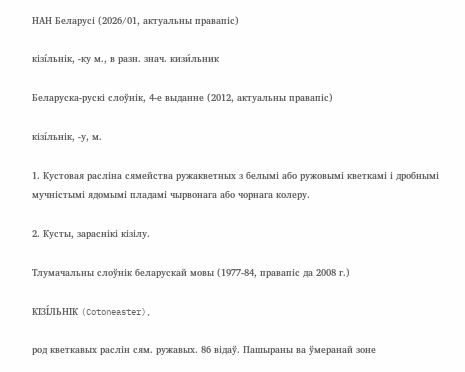НАН Беларусі (2026/01, актуальны правапіс)

кізі́льнік, -ку м., в разн. знач. кизи́льник

Беларуска-рускі слоўнік, 4-е выданне (2012, актуальны правапіс)

кізі́льнік, ‑у, м.

1. Кустовая расліна сямейства ружакветных з белымі або ружовымі кветкамі і дробнымі мучністымі ядомымі пладамі чырвонага або чорнага колеру.

2. Кусты, зараснікі кізілу.

Тлумачальны слоўнік беларускай мовы (1977-84, правапіс да 2008 г.)

КІЗІ́ЛЬНІК (Cotoneaster),

род кветкавых раслін сям. ружавых. 86 відаў. Пашыраны ва ўмеранай зоне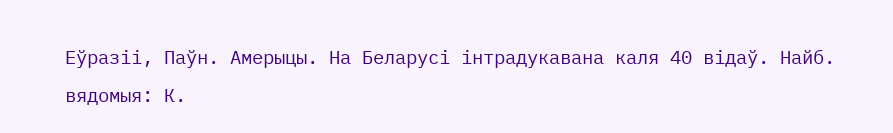Еўразіі, Паўн. Амерыцы. На Беларусі інтрадукавана каля 40 відаў. Найб. вядомыя: К.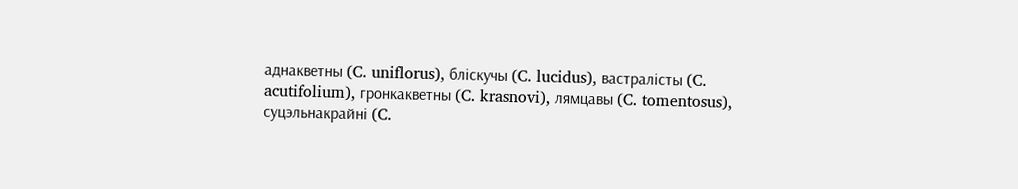аднакветны (C. uniflorus), бліскучы (C. lucidus), вастралісты (C. acutifolium), гронкакветны (C. krasnovi), лямцавы (C. tomentosus), суцэльнакрайні (C.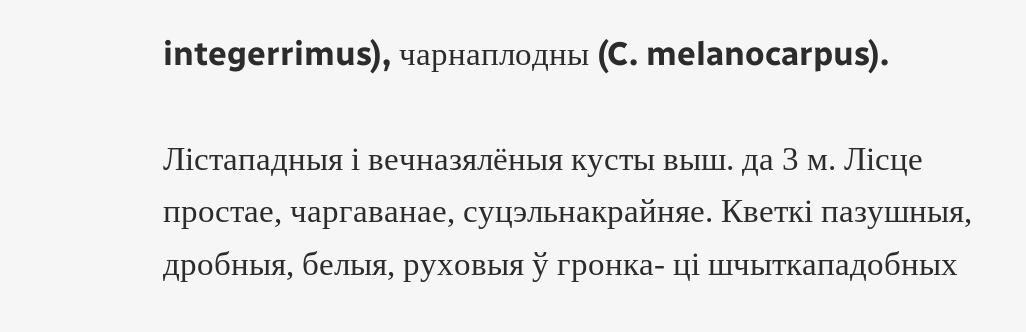integerrimus), чарнаплодны (C. melanocarpus).

Лістападныя і вечназялёныя кусты выш. да 3 м. Лісце простае, чаргаванае, суцэльнакрайняе. Кветкі пазушныя, дробныя, белыя, руховыя ў гронка- ці шчыткападобных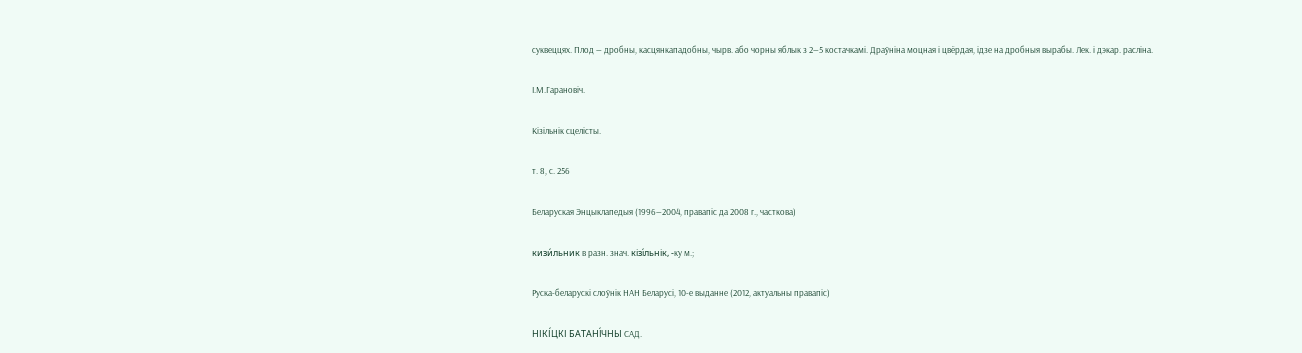суквеццях. Плод — дробны, касцянкападобны, чырв. або чорны яблык з 2—5 костачкамі. Драўніна моцная і цвёрдая, ідзе на дробныя вырабы. Лек. і дэкар. расліна.

І.М.Гарановіч.

Кізільнік сцелісты.

т. 8, с. 256

Беларуская Энцыклапедыя (1996—2004, правапіс да 2008 г., часткова)

кизи́льник в разн. знач. кізі́льнік, -ку м.;

Руска-беларускі слоўнік НАН Беларусі, 10-е выданне (2012, актуальны правапіс)

НІКІ́ЦКІ БАТАНІ́ЧНЫ САД.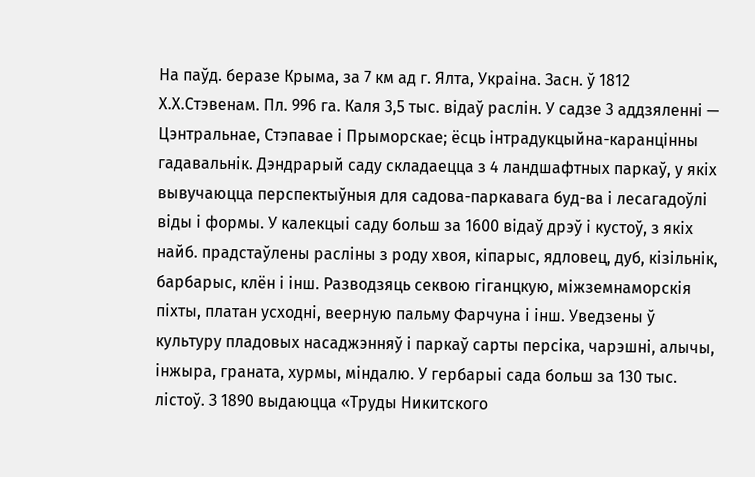На паўд. беразе Крыма, за 7 км ад г. Ялта, Украіна. Засн. ў 1812 Х.Х.Стэвенам. Пл. 996 га. Каля 3,5 тыс. відаў раслін. У садзе 3 аддзяленні — Цэнтральнае, Стэпавае і Прыморскае; ёсць інтрадукцыйна-каранцінны гадавальнік. Дэндрарый саду складаецца з 4 ландшафтных паркаў, у якіх вывучаюцца перспектыўныя для садова-паркавага буд-ва і лесагадоўлі віды і формы. У калекцыі саду больш за 1600 відаў дрэў і кустоў, з якіх найб. прадстаўлены расліны з роду хвоя, кіпарыс, ядловец, дуб, кізільнік, барбарыс, клён і інш. Разводзяць секвою гіганцкую, міжземнаморскія піхты, платан усходні, веерную пальму Фарчуна і інш. Уведзены ў культуру пладовых насаджэнняў і паркаў сарты персіка, чарэшні, алычы, інжыра, граната, хурмы, міндалю. У гербарыі сада больш за 130 тыс. лістоў. З 1890 выдаюцца «Труды Никитского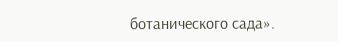ботанического сада».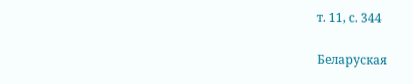т. 11, с. 344

Беларуская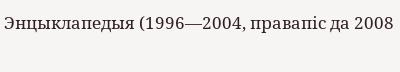Энцыклапедыя (1996—2004, правапіс да 2008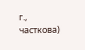г., часткова)